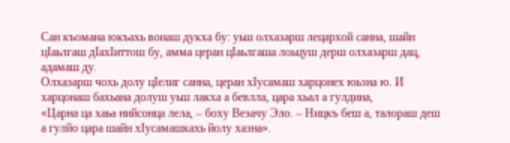Сан къомана юкъахь вонаш дукха бу: уьш олхазарш лецархой санна, шайн цІаьлгаш дІахІиттош бу, амма церан цІаьлгаша лоьцуш дерш олхазарш дац, адамаш ду.
Олхазарш чохь долу цІелиг санна, церан хІусамаш харцонех юьзна ю. И харцонаш бахьана долуш уьш лакха а бевлла, цара хьал а гулдина,
«Царна ца хаьа нийсонца лела, – боху Везачу Эло. – Ницкъ беш а, талораш деш а гулйо цара шайн хІусамашкахь йолу хазна».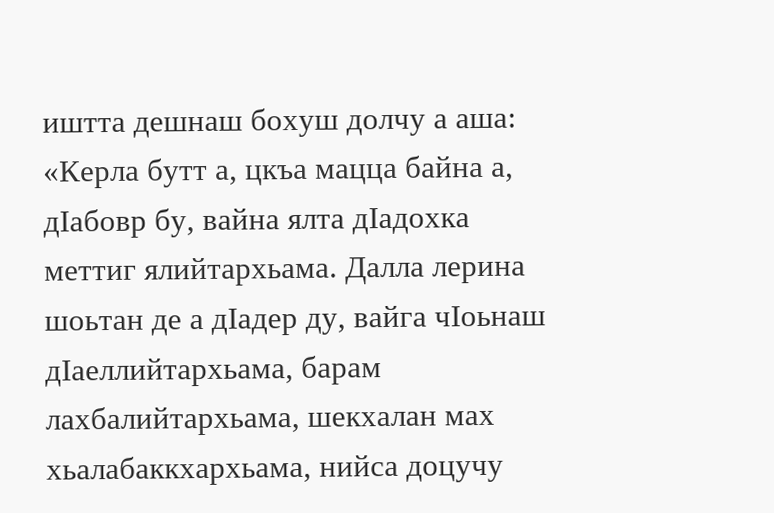иштта дешнаш бохуш долчу а аша: «Керла бутт а, цкъа мацца байна а, дІабовр бу, вайна ялта дІадохка меттиг ялийтархьама. Далла лерина шоьтан де а дІадер ду, вайга чІоьнаш дІаеллийтархьама, барам лахбалийтархьама, шекхалан мах хьалабаккхархьама, нийса доцучу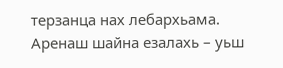терзанца нах лебархьама.
Аренаш шайна езалахь – уьш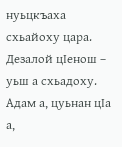нуьцкъаха схьайоху цара. Дезалой цІенош – уьш а схьадоху. Адам а, цуьнан цІа а,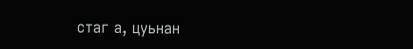стаг а, цуьнан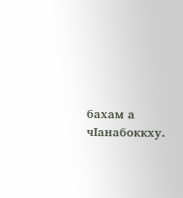бахам а чІанабоккху.